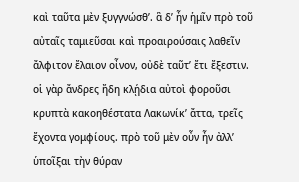καὶ ταῦτα μὲν ξυγγνώσθʼ. ἃ δʼ ἦν ἡμῖν πρὸ τοῦ αὐταῖς ταμιεῦσαι καὶ προαιρούσαις λαθεῖν ἄλφιτον ἔλαιον οἶνον, οὐδὲ ταῦτʼ ἔτι ἔξεστιν. οἱ γὰρ ἄνδρες ἤδη κλῄδια αὐτοὶ φοροῦσι κρυπτὰ κακοηθέστατα Λακωνίκʼ ἄττα, τρεῖς ἔχοντα γομφίους. πρὸ τοῦ μὲν οὖν ἦν ἀλλʼ ὑποῖξαι τὴν θύραν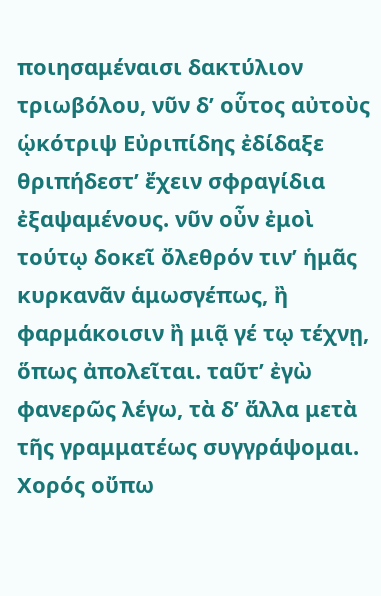ποιησαμέναισι δακτύλιον τριωβόλου, νῦν δʼ οὗτος αὐτοὺς ᾡκότριψ Εὐριπίδης ἐδίδαξε θριπήδεστʼ ἔχειν σφραγίδια ἐξαψαμένους. νῦν οὖν ἐμοὶ τούτῳ δοκεῖ ὄλεθρόν τινʼ ἡμᾶς κυρκανᾶν ἁμωσγέπως, ἢ φαρμάκοισιν ἢ μιᾷ γέ τῳ τέχνῃ, ὅπως ἀπολεῖται. ταῦτʼ ἐγὼ φανερῶς λέγω, τὰ δʼ ἄλλα μετὰ τῆς γραμματέως συγγράψομαι. Χορός οὔπω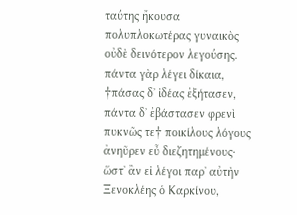ταύτης ἤκουσα πολυπλοκωτέρας γυναικὸς οὐδὲ δεινότερον λεγούσης. πάντα γὰρ λέγει δίκαια, †πάσας δʼ ἰδέας ἐξήτασεν, πάντα δʼ ἐβάστασεν φρενὶ πυκνῶς τε† ποικίλους λόγους ἀνηῦρεν εὖ διεζητημένους· ὥστʼ ἂν εἰ λέγοι παρʼ αὐτὴν Ξενοκλέης ὁ Καρκίνου,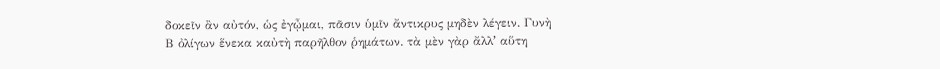δοκεῖν ἂν αὐτόν, ὡς ἐγᾦμαι, πᾶσιν ὑμῖν ἄντικρυς μηδὲν λέγειν. Γυνὴ Β ὀλίγων ἕνεκα καὐτὴ παρῆλθον ῥημάτων. τὰ μὲν γὰρ ἄλλʼ αὕτη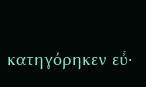κατηγόρηκεν εὖ·